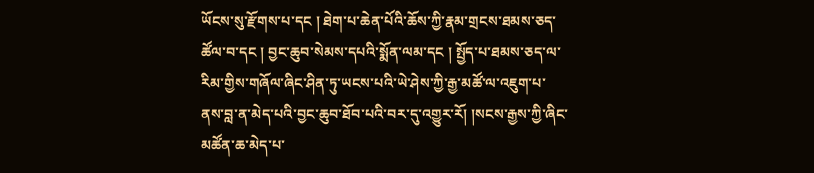ཡོངས་སུ་རྫོགས་པ་དང ། ཐེག་པ་ཆེན་པོའི་ཆོས་ཀྱི་རྣམ་གྲངས་ཐམས་ཅད་ཚོལ་བ་དང ། བྱང་ཆུབ་སེམས་དཔའི་སྨོན་ལམ་དང ། སྤྱོད་པ་ཐམས་ཅད་ལ་རིམ་གྱིས་གཞོལ་ཞིང་ཤིན་ཏུ་ཡངས་པའི་ཡེ་ཤེས་ཀྱི་རྒྱ་མཚོ་ལ་འཇུག་པ་ནས་བླ་ན་མེད་པའི་བྱང་ཆུབ་ཐོབ་པའི་བར་དུ་འགྱུར་རོ། །སངས་རྒྱས་ཀྱི་ཞིང་མཚོན་ཆ་མེད་པ་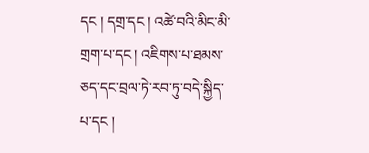དང ། དགྲ་དང ། འཚེ་བའི་མིང་མི་གྲག་པ་དང ། འཇིགས་པ་ཐམས་ཅད་དང་བྲལ་ཏེ་རབ་ཏུ་བདེ་སྐྱིད་པ་དང །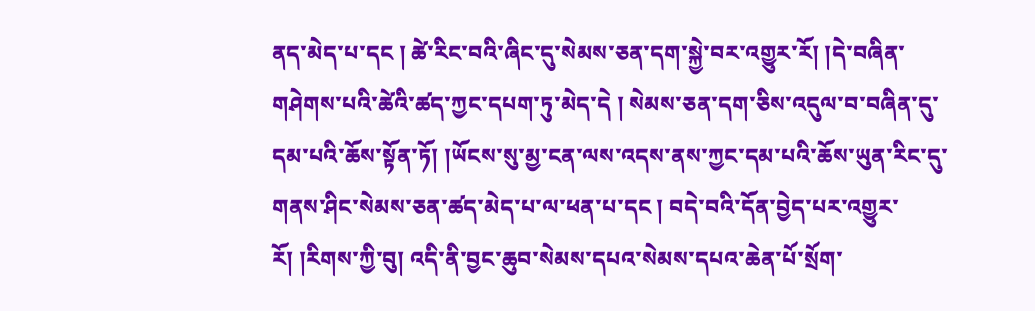ནད་མེད་པ་དང ། ཚེ་རིང་བའི་ཞིང་དུ་སེམས་ཅན་དག་སྐྱེ་བར་འགྱུར་རོ། །དེ་བཞིན་གཤེགས་པའི་ཚེའི་ཚད་ཀྱང་དཔག་ཏུ་མེད་དེ ། སེམས་ཅན་དག་ཅིས་འདུལ་བ་བཞིན་དུ་དམ་པའི་ཆོས་སྟོན་ཏོ། །ཡོངས་སུ་མྱ་ངན་ལས་འདས་ནས་ཀྱང་དམ་པའི་ཆོས་ཡུན་རིང་དུ་གནས་ཤིང་སེམས་ཅན་ཚད་མེད་པ་ལ་ཕན་པ་དང ། བདེ་བའི་དོན་བྱེད་པར་འགྱུར་རོ། །རིགས་ཀྱི་བུ། འདི་ནི་བྱང་ཆུབ་སེམས་དཔའ་སེམས་དཔའ་ཆེན་པོ་སྲོག་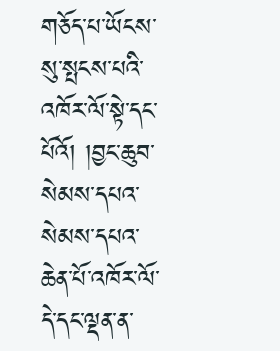གཅོད་པ་ཡོངས་སུ་སྤངས་པའི་འཁོར་ལོ་སྟེ་དང་པོའོ། །བྱང་ཆུབ་སེམས་དཔའ་སེམས་དཔའ་ཆེན་པོ་འཁོར་ལོ་དེ་དང་ལྡན་ན་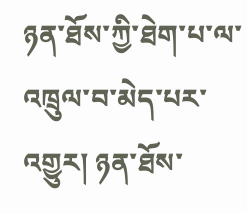ཉན་ཐོས་ཀྱི་ཐེག་པ་ལ་འཁྲུལ་བ་མེད་པར་འགྱུར། ཉན་ཐོས་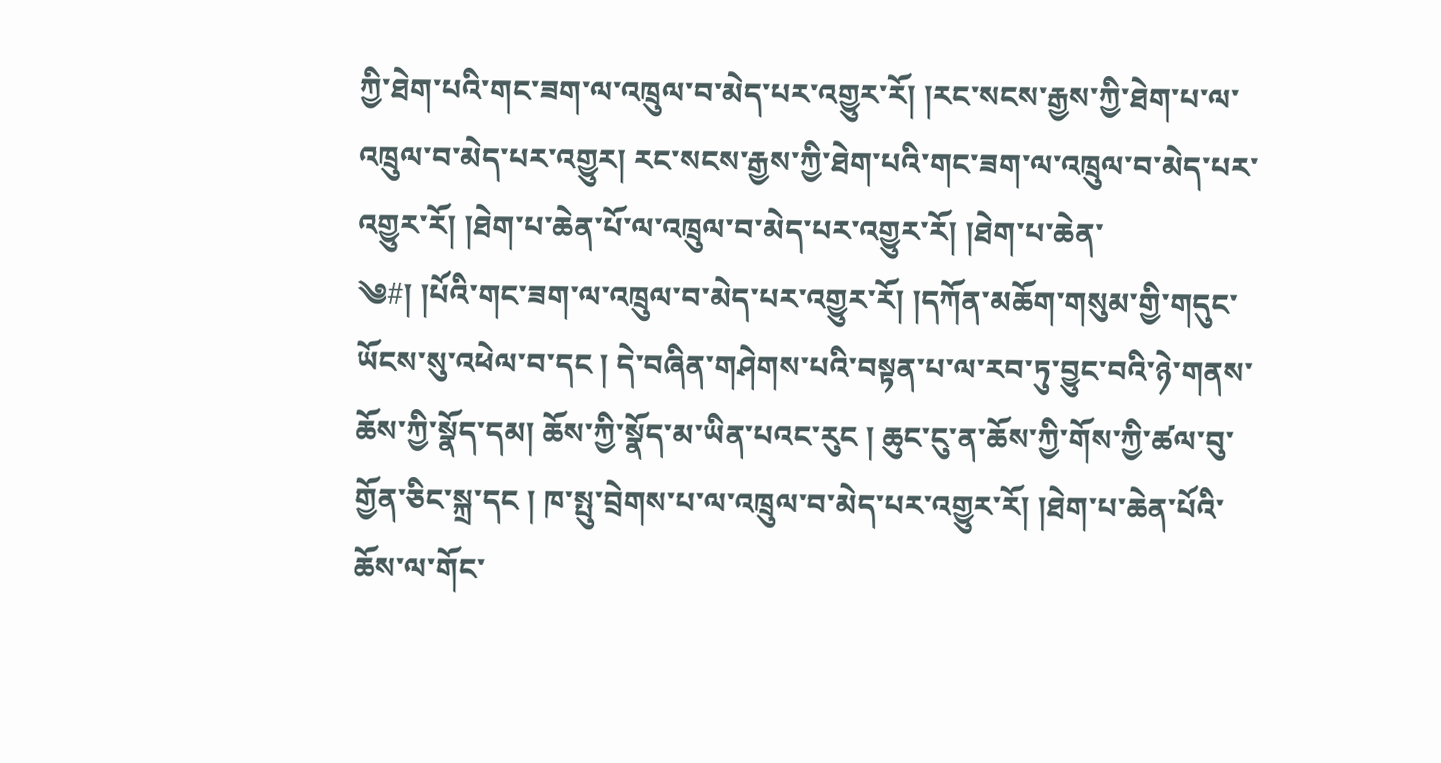ཀྱི་ཐེག་པའི་གང་ཟག་ལ་འཁྲུལ་བ་མེད་པར་འགྱུར་རོ། །རང་སངས་རྒྱས་ཀྱི་ཐེག་པ་ལ་འཁྲུལ་བ་མེད་པར་འགྱུར། རང་སངས་རྒྱས་ཀྱི་ཐེག་པའི་གང་ཟག་ལ་འཁྲུལ་བ་མེད་པར་འགྱུར་རོ། །ཐེག་པ་ཆེན་པོ་ལ་འཁྲུལ་བ་མེད་པར་འགྱུར་རོ། །ཐེག་པ་ཆེན་
༄#། །པོའི་གང་ཟག་ལ་འཁྲུལ་བ་མེད་པར་འགྱུར་རོ། །དཀོན་མཆོག་གསུམ་གྱི་གདུང་ཡོངས་སུ་འཕེལ་བ་དང ། དེ་བཞིན་གཤེགས་པའི་བསྟན་པ་ལ་རབ་ཏུ་བྱུང་བའི་ཉེ་གནས་ཆོས་ཀྱི་སྣོད་དམ། ཆོས་ཀྱི་སྣོད་མ་ཡིན་པའང་རུང ། ཆུང་ངུ་ན་ཆོས་ཀྱི་གོས་ཀྱི་ཚལ་བུ་གྱོན་ཅིང་སྐྲ་དང ། ཁ་སྤུ་བྲེགས་པ་ལ་འཁྲུལ་བ་མེད་པར་འགྱུར་རོ། །ཐེག་པ་ཆེན་པོའི་ཆོས་ལ་གོང་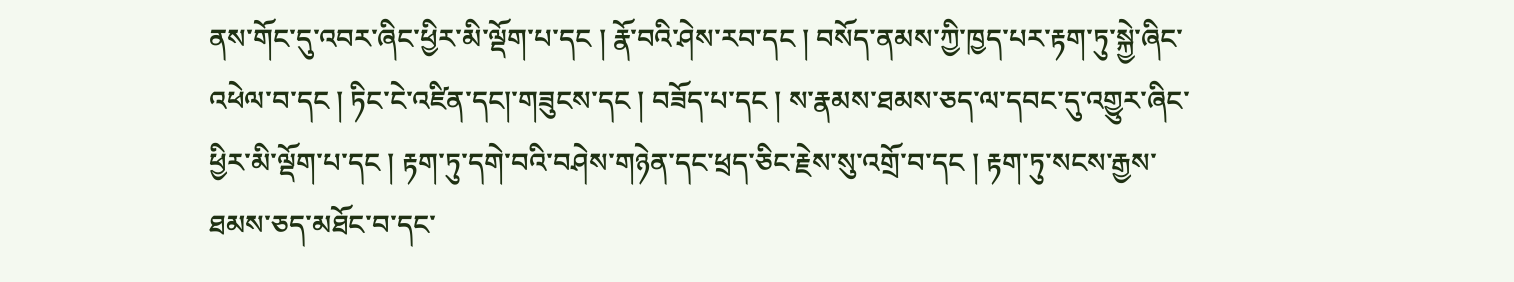ནས་གོང་དུ་འབར་ཞིང་ཕྱིར་མི་ལྡོག་པ་དང ། རྣོ་བའི་ཤེས་རབ་དང ། བསོད་ནམས་ཀྱི་ཁྱད་པར་རྟག་ཏུ་སྐྱེ་ཞིང་འཕེལ་བ་དང ། ཏིང་ངེ་འཛིན་དང།་གཟུངས་དང ། བཟོད་པ་དང ། ས་རྣམས་ཐམས་ཅད་ལ་དབང་དུ་འགྱུར་ཞིང་ཕྱིར་མི་ལྡོག་པ་དང ། རྟག་ཏུ་དགེ་བའི་བཤེས་གཉེན་དང་ཕྲད་ཅིང་རྗེས་སུ་འགྲོ་བ་དང ། རྟག་ཏུ་སངས་རྒྱས་ཐམས་ཅད་མཐོང་བ་དང་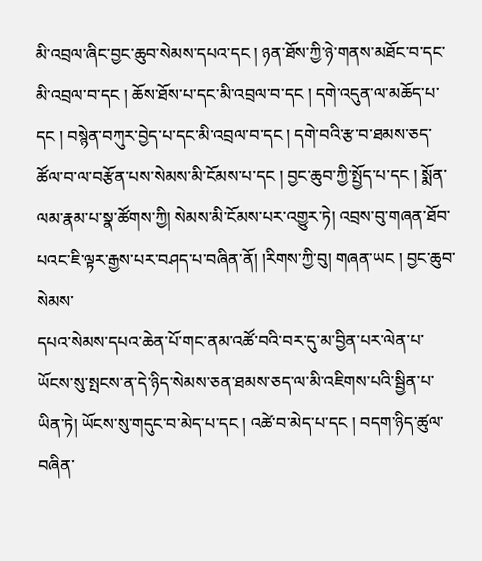མི་འབྲལ་ཞིང་བྱང་ཆུབ་སེམས་དཔའ་དང ། ཉན་ཐོས་ཀྱི་ཉེ་གནས་མཐོང་བ་དང་མི་འབྲལ་བ་དང ། ཆོས་ཐོས་པ་དང་མི་འབྲལ་བ་དང ། དགེ་འདུན་ལ་མཆོད་པ་དང ། བསྙེན་བཀུར་བྱེད་པ་དང་མི་འབྲལ་བ་དང ། དགེ་བའི་རྩ་བ་ཐམས་ཅད་ཚོལ་བ་ལ་བརྩོན་པས་སེམས་མི་ངོམས་པ་དང ། བྱང་ཆུབ་ཀྱི་སྤྱོད་པ་དང ། སྨོན་ལམ་རྣམ་པ་སྣ་ཚོགས་ཀྱི། སེམས་མི་ངོམས་པར་འགྱུར་ཏེ། འབྲས་བུ་གཞན་ཐོབ་པའང་ཇི་ལྟར་རྒྱས་པར་བཤད་པ་བཞིན་ནོ། །རིགས་ཀྱི་བུ། གཞན་ཡང ། བྱང་ཆུབ་སེམས་
དཔའ་སེམས་དཔའ་ཆེན་པོ་གང་ནམ་འཚོ་བའི་བར་དུ་མ་བྱིན་པར་ལེན་པ་ཡོངས་སུ་སྤངས་ན་དེ་ཉིད་སེམས་ཅན་ཐམས་ཅད་ལ་མི་འཇིགས་པའི་སྦྱིན་པ་ཡིན་ཏེ། ཡོངས་སུ་གདུང་བ་མེད་པ་དང ། འཚེ་བ་མེད་པ་དང ། བདག་ཉིད་ཚུལ་བཞིན་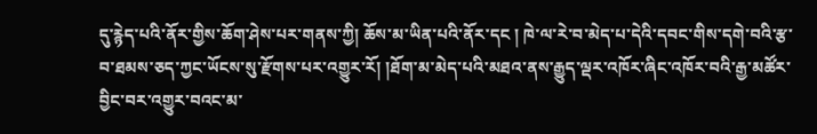དུ་རྙེད་པའི་ནོར་གྱིས་ཆོག་ཤེས་པར་གནས་ཀྱི། ཆོས་མ་ཡིན་པའི་ནོར་དང ། ཁེ་ལ་རེ་བ་མེད་པ་དེའི་དབང་གིས་དགེ་བའི་རྩ་བ་ཐམས་ཅད་ཀྱང་ཡོངས་སུ་རྫོགས་པར་འགྱུར་རོ། །ཐོག་མ་མེད་པའི་མཐའ་ནས་རྒྱུད་ལྡར་འཁོར་ཞིང་འཁོར་བའི་རྒྱ་མཚོར་བྱིང་བར་འགྱུར་བའང་མ་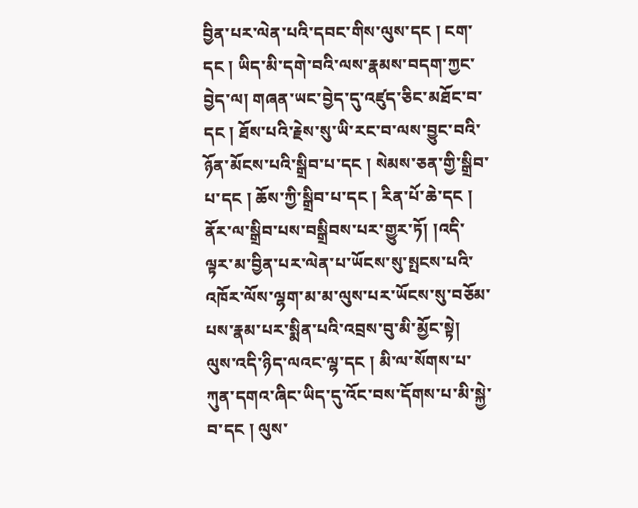བྱིན་པར་ལེན་པའི་དབང་གིས་ལུས་དང ། ངག་དང ། ཡིད་མི་དགེ་བའི་ལས་རྣམས་བདག་ཀྱང་བྱེད་ལ། གཞན་ཡང་བྱེད་དུ་འཛུད་ཅིང་མཐོང་བ་དང ། ཐོས་པའི་རྗེས་སུ་ཡི་རང་བ་ལས་བྱུང་བའི་ཉོན་མོངས་པའི་སྒྲིབ་པ་དང ། སེམས་ཅན་གྱི་སྒྲིབ་པ་དང ། ཆོས་ཀྱི་སྒྲིབ་པ་དང ། རིན་པོ་ཆེ་དང ། ནོར་ལ་སྒྲིབ་པས་བསྒྲིབས་པར་གྱུར་ཏོ། །འདི་ལྟར་མ་བྱིན་པར་ལེན་པ་ཡོངས་སུ་སྤངས་པའི་འཁོར་ལོས་ལྷག་མ་མ་ལུས་པར་ཡོངས་སུ་བཅོམ་པས་རྣམ་པར་སྨིན་པའི་འབྲས་བུ་མི་མྱོང་སྟེ། ལུས་འདི་ཉིད་ལའང་ལྷ་དང ། མི་ལ་སོགས་པ་ཀུན་དགའ་ཞིང་ཡིད་དུ་འོང་བས་དོགས་པ་མི་སྐྱེ་བ་དང ། ལུས་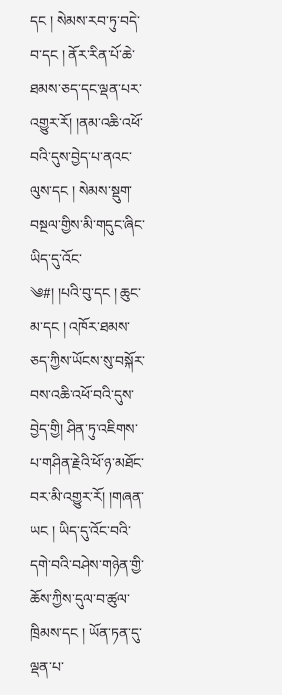དང ། སེམས་རབ་ཏུ་བདེ་བ་དང ། ནོར་རིན་པོ་ཆེ་ཐམས་ཅད་དང་ལྡན་པར་འགྱུར་རོ། །ནམ་འཆི་འཕོ་བའི་དུས་བྱེད་པ་ནའང་ལུས་དང ། སེམས་སྡུག་བསྔལ་གྱིས་མི་གདུང་ཞིང་ཡིད་དུ་འོང་
༄#། །པའི་བུ་དང ། ཆུང་མ་དང ། འཁོར་ཐམས་ཅད་ཀྱིས་ཡོངས་སུ་བསྐོར་བས་འཆི་འཕོ་བའི་དུས་བྱེད་གྱི། ཤིན་ཏུ་འཇིགས་པ་གཤིན་རྗེའི་ཕོ་ཉ་མཐོང་བར་མི་འགྱུར་རོ། །གཞན་ཡང ། ཡིད་དུ་འོང་བའི་དགེ་བའི་བཤེས་གཉེན་གྱི་ཆོས་ཀྱིས་དུལ་བ་ཚུལ་ཁྲིམས་དང ། ཡོན་ཏན་དུ་ལྡན་པ་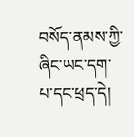བསོད་ནམས་ཀྱི་ཞིང་ཡང་དག་པ་དང་ཕྲད་དེ།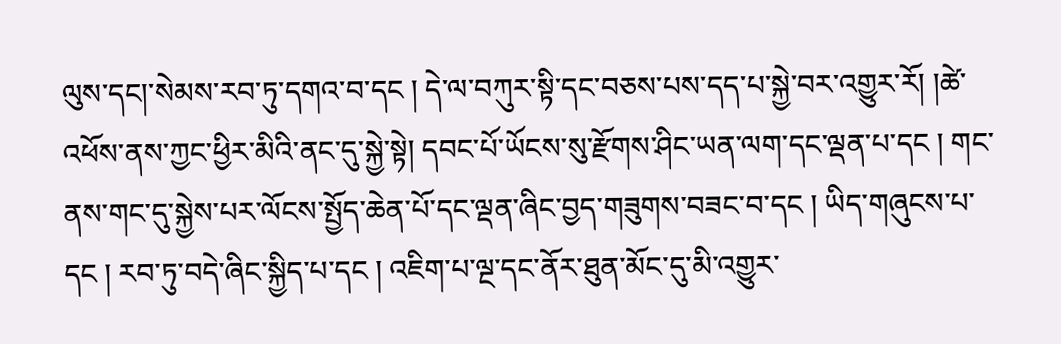ལུས་དང།་སེམས་རབ་ཏུ་དགའ་བ་དང ། དེ་ལ་བཀུར་སྟི་དང་བཅས་པས་དད་པ་སྐྱེ་བར་འགྱུར་རོ། །ཚེ་འཕོས་ནས་ཀྱང་ཕྱིར་མིའི་ནང་དུ་སྐྱེ་སྟེ། དབང་པོ་ཡོངས་སུ་རྫོགས་ཤིང་ཡན་ལག་དང་ལྡན་པ་དང ། གང་ནས་གང་དུ་སྐྱེས་པར་ལོངས་སྤྱོད་ཆེན་པོ་དང་ལྡན་ཞིང་བྱད་གཟུགས་བཟང་བ་དང ། ཡིད་གཞུངས་པ་དང ། རབ་ཏུ་བདེ་ཞིང་སྐྱིད་པ་དང ། འཇིག་པ་ལྔ་དང་ནོར་ཐུན་མོང་དུ་མི་འགྱུར་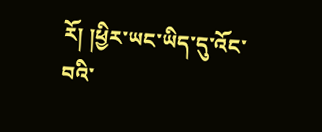རོ། །ཕྱིར་ཡང་ཡིད་དུ་འོང་བའི་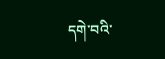དགེ་བའི་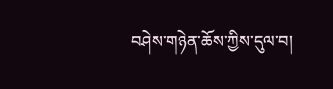བཤེས་གཉེན་ཆོས་ཀྱིས་དུལ་བ།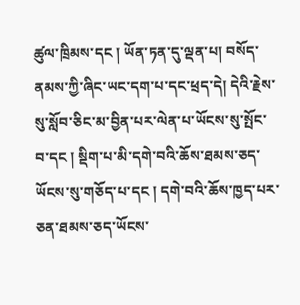ཚུལ་ཁྲིམས་དང ། ཡོན་ཏན་དུ་ལྡན་པ། བསོད་ནམས་ཀྱི་ཞིང་ཡང་དག་པ་དང་ཕྲད་དེ། དེའི་རྗེས་སུ་སློབ་ཅིང་མ་བྱིན་པར་ལེན་པ་ཡོངས་སུ་སྤོང་བ་དང ། སྡིག་པ་མི་དགེ་བའི་ཆོས་ཐམས་ཅད་ཡོངས་སུ་གཅོད་པ་དང ། དགེ་བའི་ཆོས་ཁྱད་པར་ཅན་ཐམས་ཅད་ཡོངས་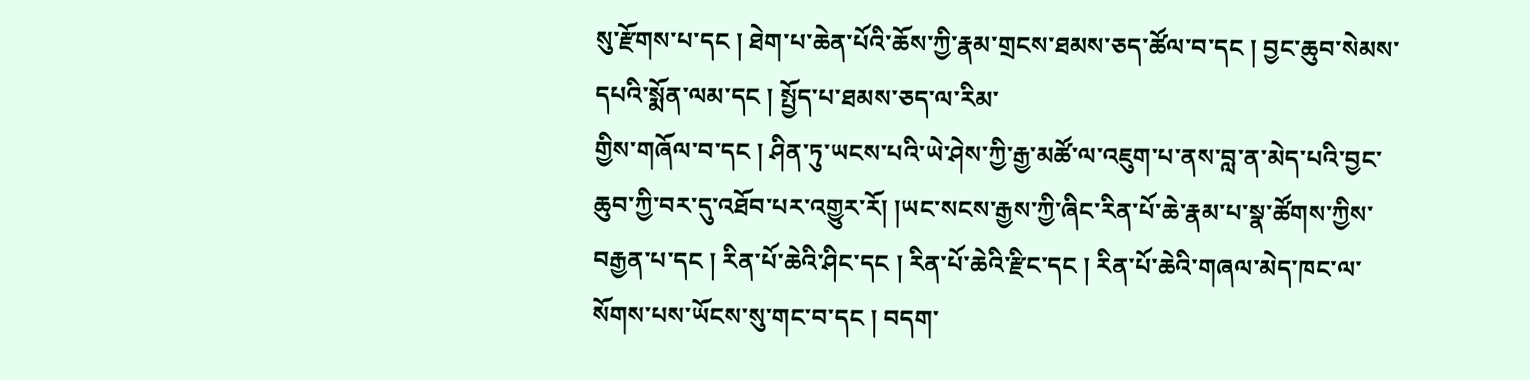སུ་རྫོགས་པ་དང ། ཐེག་པ་ཆེན་པོའི་ཆོས་ཀྱི་རྣམ་གྲངས་ཐམས་ཅད་ཚོལ་བ་དང ། བྱང་ཆུབ་སེམས་དཔའི་སྨོན་ལམ་དང ། སྤྱོད་པ་ཐམས་ཅད་ལ་རིམ་
གྱིས་གཞོལ་བ་དང ། ཤིན་ཏུ་ཡངས་པའི་ཡེ་ཤེས་ཀྱི་རྒྱ་མཚོ་ལ་འཇུག་པ་ནས་བླ་ན་མེད་པའི་བྱང་ཆུབ་ཀྱི་བར་དུ་འཐོབ་པར་འགྱུར་རོ། །ཡང་སངས་རྒྱས་ཀྱི་ཞིང་རིན་པོ་ཆེ་རྣམ་པ་སྣ་ཚོགས་ཀྱིས་བརྒྱན་པ་དང ། རིན་པོ་ཆེའི་ཤིང་དང ། རིན་པོ་ཆེའི་རྫིང་དང ། རིན་པོ་ཆེའི་གཞལ་མེད་ཁང་ལ་སོགས་པས་ཡོངས་སུ་གང་བ་དང ། བདག་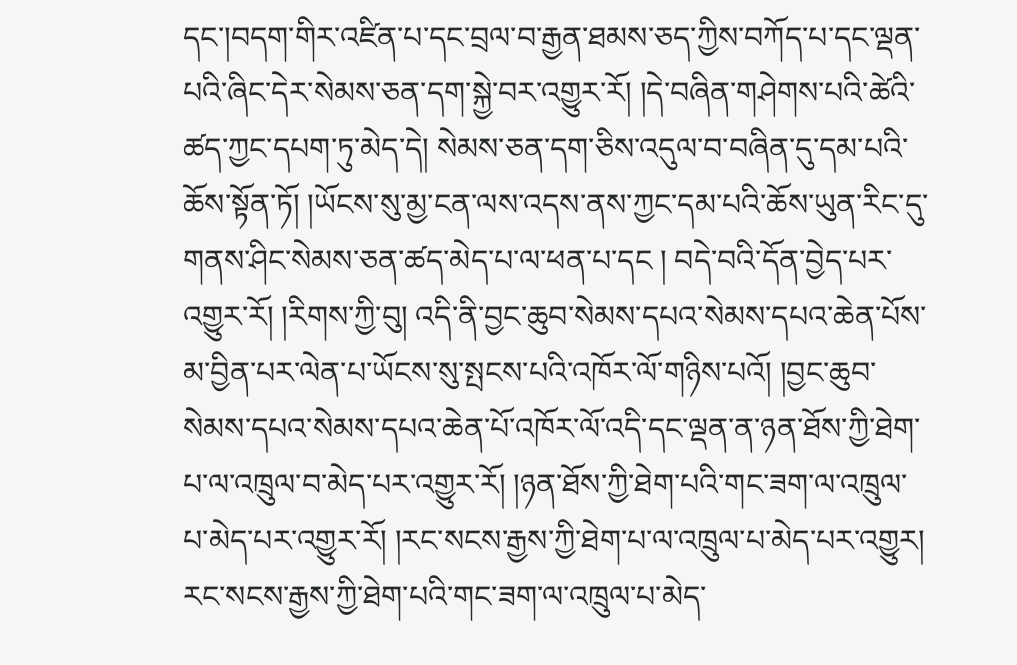དང་།བདག་གིར་འཛིན་པ་དང་བྲལ་བ་རྒྱན་ཐམས་ཅད་ཀྱིས་བཀོད་པ་དང་ལྡན་པའི་ཞིང་དེར་སེམས་ཅན་དག་སྐྱེ་བར་འགྱུར་རོ། །དེ་བཞིན་གཤེགས་པའི་ཚེའི་ཚད་ཀྱང་དཔག་ཏུ་མེད་དེ། སེམས་ཅན་དག་ཅིས་འདུལ་བ་བཞིན་དུ་དམ་པའི་ཆོས་སྟོན་ཏོ། །ཡོངས་སུ་མྱ་ངན་ལས་འདས་ནས་ཀྱང་དམ་པའི་ཆོས་ཡུན་རིང་དུ་གནས་ཤིང་སེམས་ཅན་ཚད་མེད་པ་ལ་ཕན་པ་དང ། བདེ་བའི་དོན་བྱེད་པར་འགྱུར་རོ། །རིགས་ཀྱི་བུ། འདི་ནི་བྱང་ཆུབ་སེམས་དཔའ་སེམས་དཔའ་ཆེན་པོས་མ་བྱིན་པར་ལེན་པ་ཡོངས་སུ་སྤངས་པའི་འཁོར་ལོ་གཉིས་པའོ། །བྱང་ཆུབ་སེམས་དཔའ་སེམས་དཔའ་ཆེན་པོ་འཁོར་ལོ་འདི་དང་ལྡན་ན་ཉན་ཐོས་ཀྱི་ཐེག་པ་ལ་འཁྲུལ་བ་མེད་པར་འགྱུར་རོ། །ཉན་ཐོས་ཀྱི་ཐེག་པའི་གང་ཟག་ལ་འཁྲུལ་པ་མེད་པར་འགྱུར་རོ། །རང་སངས་རྒྱས་ཀྱི་ཐེག་པ་ལ་འཁྲུལ་པ་མེད་པར་འགྱུར། རང་སངས་རྒྱས་ཀྱི་ཐེག་པའི་གང་ཟག་ལ་འཁྲུལ་པ་མེད་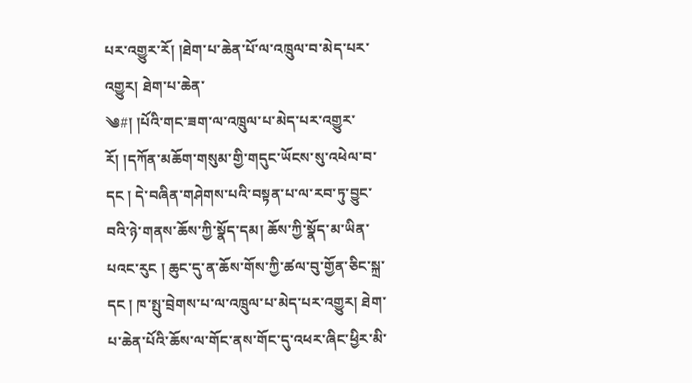པར་འགྱུར་རོ། །ཐེག་པ་ཆེན་པོ་ལ་འཁྲུལ་བ་མེད་པར་འགྱུར། ཐེག་པ་ཆེན་
༄#། །པོའི་གང་ཟག་ལ་འཁྲུལ་པ་མེད་པར་འགྱུར་རོ། །དཀོན་མཆོག་གསུམ་གྱི་གདུང་ཡོངས་སུ་འཕེལ་བ་དང ། དེ་བཞིན་གཤེགས་པའི་བསྟན་པ་ལ་རབ་ཏུ་བྱུང་བའི་ཉེ་གནས་ཆོས་ཀྱི་སྣོད་དམ། ཆོས་ཀྱི་སྣོད་མ་ཡིན་པའང་རུང ། ཆུང་དུ་ན་ཆོས་གོས་ཀྱི་ཚལ་བུ་གྱོན་ཅིང་སྐྲ་དང ། ཁ་སྤུ་བྲེགས་པ་ལ་འཁྲུལ་པ་མེད་པར་འགྱུར། ཐེག་པ་ཆེན་པོའི་ཆོས་ལ་གོང་ནས་གོང་དུ་འཕར་ཞིང་ཕྱིར་མི་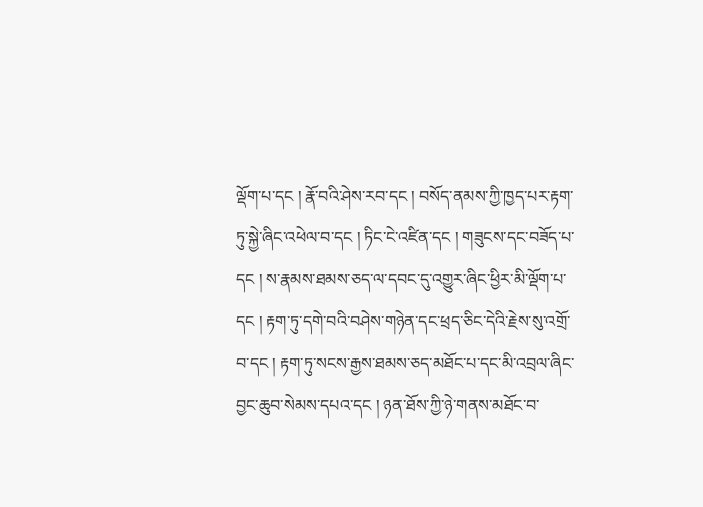ལྡོག་པ་དང ། རྣོ་བའི་ཤེས་རབ་དང ། བསོད་ནམས་ཀྱི་ཁྱད་པར་རྟག་ཏུ་སྐྱེ་ཞིང་འཕེལ་བ་དང ། ཏིང་ངེ་འཛིན་དང ། གཟུངས་དང་བཟོད་པ་དང ། ས་རྣམས་ཐམས་ཅད་ལ་དབང་དུ་འགྱུར་ཞིང་ཕྱིར་མི་ལྡོག་པ་དང ། རྟག་ཏུ་དགེ་བའི་བཤེས་གཉེན་དང་ཕྲད་ཅིང་དེའི་རྗེས་སུ་འགྲོ་བ་དང ། རྟག་ཏུ་སངས་རྒྱས་ཐམས་ཅད་མཐོང་པ་དང་མི་འབྲལ་ཞིང་བྱང་ཆུབ་སེམས་དཔའ་དང ། ཉན་ཐོས་ཀྱི་ཉེ་གནས་མཐོང་བ་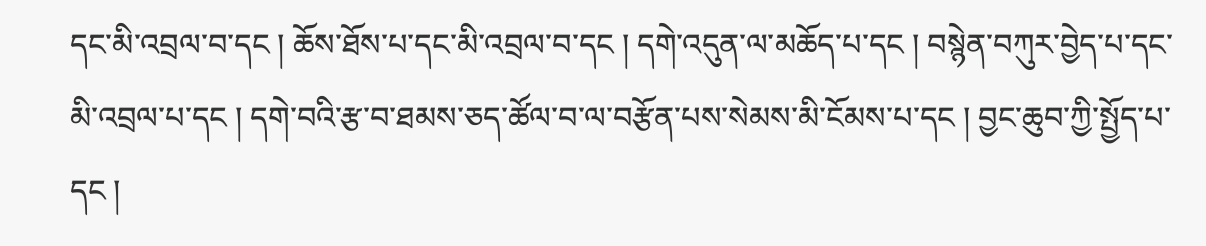དང་མི་འབྲལ་བ་དང ། ཆོས་ཐོས་པ་དང་མི་འབྲལ་བ་དང ། དགེ་འདུན་ལ་མཆོད་པ་དང ། བསྙེན་བཀུར་བྱེད་པ་དང་མི་འབྲལ་པ་དང ། དགེ་བའི་རྩ་བ་ཐམས་ཅད་ཚོལ་བ་ལ་བརྩོན་པས་སེམས་མི་ངོམས་པ་དང ། བྱང་ཆུབ་ཀྱི་སྤྱོད་པ་དང །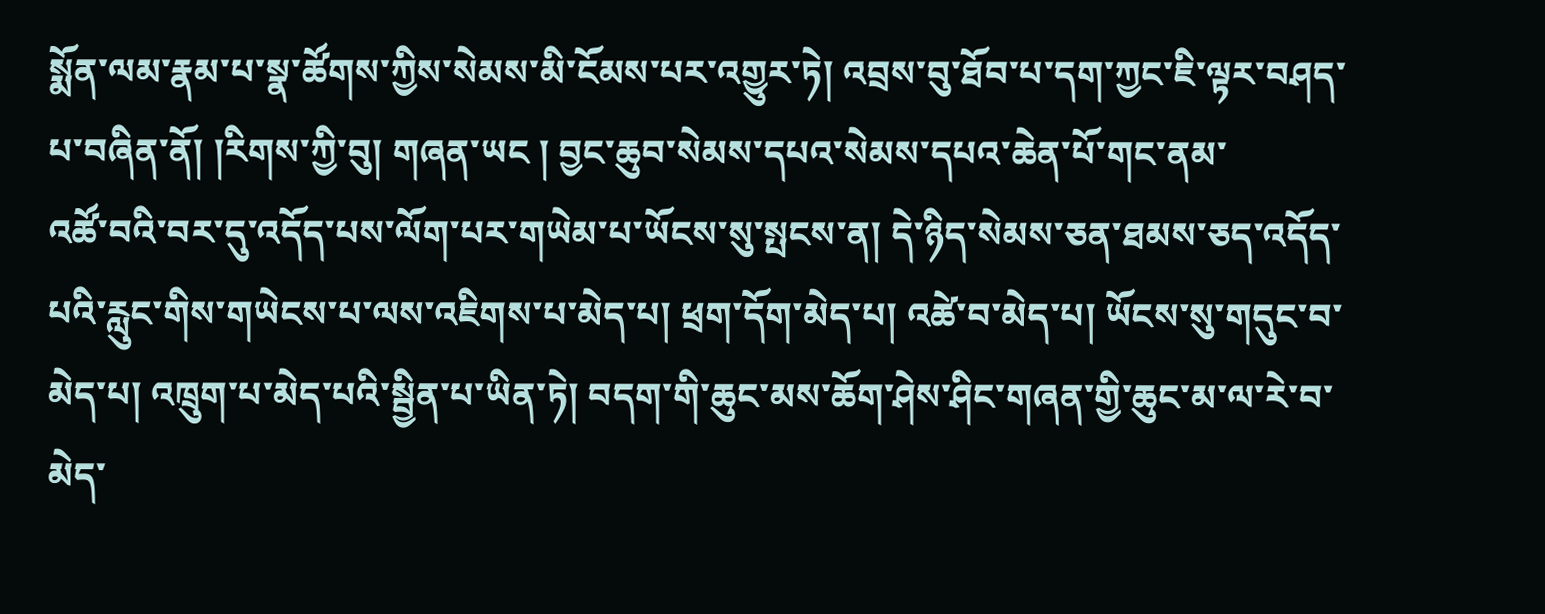སྨོན་ལམ་རྣམ་པ་སྣ་ཚོགས་ཀྱིས་སེམས་མི་ངོམས་པར་འགྱུར་ཏེ། འབྲས་བུ་ཐོབ་པ་དག་ཀྱང་ཇི་ལྟར་བཤད་པ་བཞིན་ནོ། །རིགས་ཀྱི་བུ། གཞན་ཡང ། བྱང་ཆུབ་སེམས་དཔའ་སེམས་དཔའ་ཆེན་པོ་གང་ནམ་
འཚོ་བའི་བར་དུ་འདོད་པས་ལོག་པར་གཡེམ་པ་ཡོངས་སུ་སྤངས་ན། དེ་ཉིད་སེམས་ཅན་ཐམས་ཅད་འདོད་པའི་རླུང་གིས་གཡེངས་པ་ལས་འཇིགས་པ་མེད་པ། ཕྲག་དོག་མེད་པ། འཚེ་བ་མེད་པ། ཡོངས་སུ་གདུང་བ་མེད་པ། འཁྲུག་པ་མེད་པའི་སྦྱིན་པ་ཡིན་ཏེ། བདག་གི་ཆུང་མས་ཆོག་ཤེས་ཤིང་གཞན་གྱི་ཆུང་མ་ལ་རེ་བ་མེད་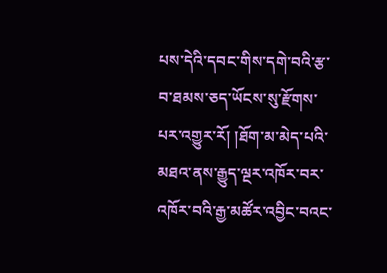པས་དེའི་དབང་གིས་དགེ་བའི་རྩ་བ་ཐམས་ཅད་ཡོངས་སུ་རྫོགས་པར་འགྱུར་རོ། །ཐོག་མ་མེད་པའི་མཐའ་ནས་རྒྱུད་ལྔར་འཁོར་བར་འཁོར་བའི་རྒྱ་མཚོར་འབྱིང་བའང་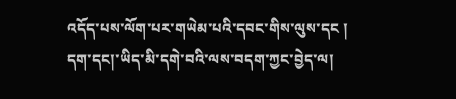འདོད་པས་ལོག་པར་གཡེམ་པའི་དབང་གིས་ལུས་དང ། དག་དང།་ཡིད་མི་དགེ་བའི་ལས་བདག་ཀྱང་བྱེད་ལ།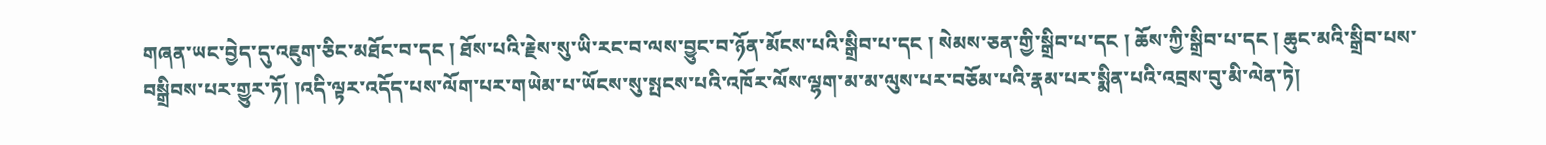གཞན་ཡང་བྱེད་དུ་འཇུག་ཅིང་མཐོང་བ་དང ། ཐོས་པའི་རྗེས་སུ་ཡི་རང་བ་ལས་བྱུང་བ་ཉོན་མོངས་པའི་སྒྲིབ་པ་དང ། སེམས་ཅན་གྱི་སྒྲིབ་པ་དང ། ཆོས་ཀྱི་སྒྲིབ་པ་དང ། ཆུང་མའི་སྒྲིབ་པས་བསྒྲིབས་པར་གྱུར་ཏོ། །འདི་ལྟར་འདོད་པས་ལོག་པར་གཡེམ་པ་ཡོངས་སུ་སྤངས་པའི་འཁོར་ལོས་ལྷག་མ་མ་ལུས་པར་བཅོམ་པའི་རྣམ་པར་སྨིན་པའི་འབྲས་བུ་མི་ལེན་ཏེ།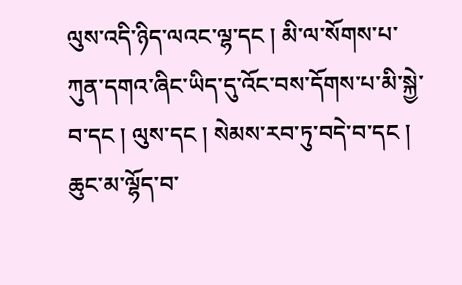ལུས་འདི་ཉིད་ལའང་ལྷ་དང ། མི་ལ་སོགས་པ་ཀུན་དགའ་ཞིང་ཡིད་དུ་འོང་བས་དོགས་པ་མི་སྐྱེ་བ་དང ། ལུས་དང ། སེམས་རབ་ཏུ་བདེ་བ་དང ། ཆུང་མ་ལྷོད་བ་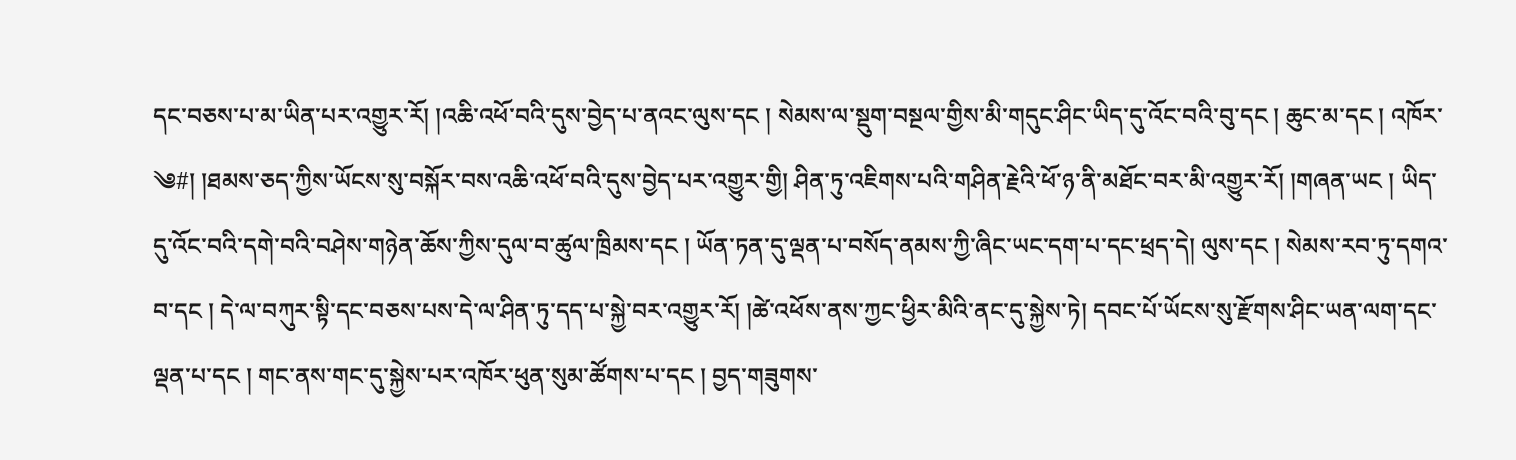དང་བཅས་པ་མ་ཡིན་པར་འགྱུར་རོ། །འཆི་འཕོ་བའི་དུས་བྱེད་པ་ནའང་ལུས་དང ། སེམས་ལ་སྡུག་བསྔལ་གྱིས་མི་གདུང་ཤིང་ཡིད་དུ་འོང་བའི་བུ་དང ། ཆུང་མ་དང ། འཁོར་
༄#། །ཐམས་ཅད་ཀྱིས་ཡོངས་སུ་བསྐོར་བས་འཆི་འཕོ་བའི་དུས་བྱེད་པར་འགྱུར་གྱི། ཤིན་ཏུ་འཇིགས་པའི་གཤིན་རྗེའི་ཕོ་ཉ་ནི་མཐོང་བར་མི་འགྱུར་རོ། །གཞན་ཡང ། ཡིད་དུ་འོང་བའི་དགེ་བའི་བཤེས་གཉེན་ཆོས་ཀྱིས་དུལ་བ་ཚུལ་ཁྲིམས་དང ། ཡོན་ཏན་དུ་ལྡན་པ་བསོད་ནམས་ཀྱི་ཞིང་ཡང་དག་པ་དང་ཕྲད་དེ། ལུས་དང ། སེམས་རབ་ཏུ་དགའ་བ་དང ། དེ་ལ་བཀུར་སྟི་དང་བཅས་པས་དེ་ལ་ཤིན་ཏུ་དད་པ་སྐྱེ་བར་འགྱུར་རོ། །ཚེ་འཕོས་ནས་ཀྱང་ཕྱིར་མིའི་ནང་དུ་སྐྱེས་ཏེ། དབང་པོ་ཡོངས་སུ་རྫོགས་ཤིང་ཡན་ལག་དང་ལྡན་པ་དང ། གང་ནས་གང་དུ་སྐྱེས་པར་འཁོར་ཕུན་སུམ་ཚོགས་པ་དང ། བྱད་གཟུགས་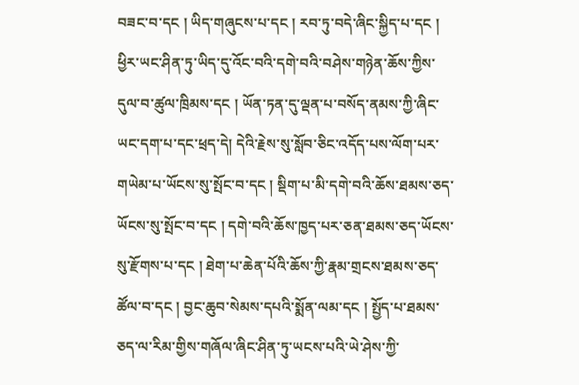བཟང་བ་དང ། ཡིད་གཞུངས་པ་དང ། རབ་ཏུ་བདེ་ཞིང་སྐྱིད་པ་དང ། ཕྱིར་ཡང་ཤིན་ཏུ་ཡིད་དུ་འོང་བའི་དགེ་བའི་བཤེས་གཉེན་ཆོས་ཀྱིས་དུལ་བ་ཚུལ་ཁྲིམས་དང ། ཡོན་ཏན་དུ་ལྡན་པ་བསོད་ནམས་ཀྱི་ཞིང་ཡང་དག་པ་དང་ཕྲད་དེ། དེའི་རྗེས་སུ་སློབ་ཅིང་འདོད་པས་ལོག་པར་གཡེམ་པ་ཡོངས་སུ་སྤོང་བ་དང ། སྡིག་པ་མི་དགེ་བའི་ཆོས་ཐམས་ཅད་ཡོངས་སུ་སྤོང་བ་དང ། དགེ་བའི་ཆོས་ཁྱད་པར་ཅན་ཐམས་ཅད་ཡོངས་སུ་རྫོགས་པ་དང ། ཐེག་པ་ཆེན་པོའི་ཆོས་ཀྱི་རྣམ་གྲངས་ཐམས་ཅད་ཚོལ་བ་དང ། བྱང་ཆུབ་སེམས་དཔའི་སྨོན་ལམ་དང ། སྤྱོད་པ་ཐམས་ཅད་ལ་རིམ་གྱིས་གཞོལ་ཞིང་ཤིན་ཏུ་ཡངས་པའི་ཡེ་ཤེས་ཀྱི་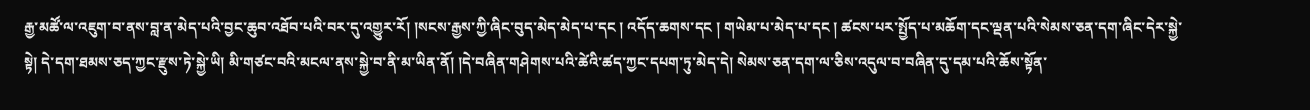རྒྱ་མཚོ་ལ་འཇུག་བ་ནས་བླ་ན་མེད་པའི་བྱང་ཆུབ་འཐོབ་པའི་བར་དུ་འགྱུར་རོ། །སངས་རྒྱས་ཀྱི་ཞིང་བུད་མེད་མེད་པ་དང ། འདོད་ཆགས་དང ། གཡེམ་པ་མེད་པ་དང ། ཚངས་པར་སྤྱོད་པ་མཆོག་དང་ལྡན་པའི་སེམས་ཅན་དག་ཞིང་དེར་སྐྱེ་སྟེ། དེ་དག་ཐམས་ཅད་ཀྱང་རྫུས་ཏེ་སྐྱེ་ཡི། མི་གཙང་བའི་མངལ་ནས་སྐྱེ་བ་ནི་མ་ཡིན་ནོ། །དེ་བཞིན་གཤེགས་པའི་ཚེའི་ཚད་ཀྱང་དཔག་ཏུ་མེད་དེ། སེམས་ཅན་དག་ལ་ཅིས་འདུལ་བ་བཞིན་དུ་དམ་པའི་ཆོས་སྟོན་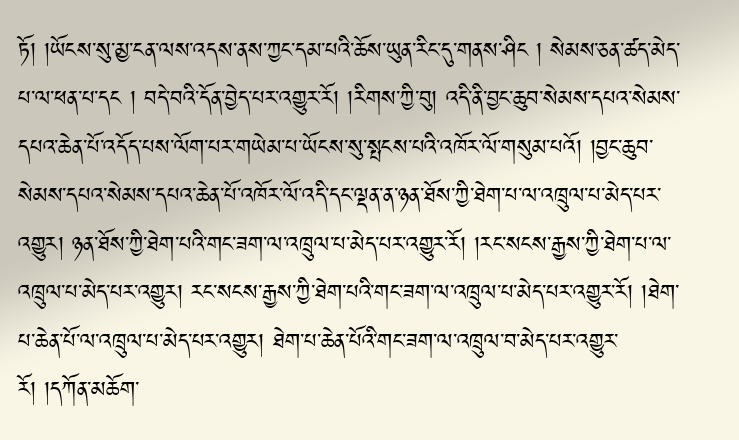ཏོ། །ཡོངས་སུ་མྱ་ངན་ལས་འདས་ནས་ཀྱང་དམ་པའི་ཆོས་ཡུན་རིང་དུ་གནས་ཤིང ། སེམས་ཅན་ཚད་མེད་པ་ལ་ཕན་པ་དང ། བདེ་བའི་དོན་བྱེད་པར་འགྱུར་རོ། །རིགས་ཀྱི་བུ། འདི་ནི་བྱང་ཆུབ་སེམས་དཔའ་སེམས་དཔའ་ཆེན་པོ་འདོད་པས་ལོག་པར་གཡེམ་པ་ཡོངས་སུ་སྤངས་པའི་འཁོར་ལོ་གསུམ་པའོ། །བྱང་ཆུབ་སེམས་དཔའ་སེམས་དཔའ་ཆེན་པོ་འཁོར་ལོ་འདི་དང་ལྡན་ན་ཉན་ཐོས་ཀྱི་ཐེག་པ་ལ་འཁྲུལ་པ་མེད་པར་འགྱུར། ཉན་ཐོས་ཀྱི་ཐེག་པའི་གང་ཟག་ལ་འཁྲུལ་པ་མེད་པར་འགྱུར་རོ། །རང་སངས་རྒྱས་ཀྱི་ཐེག་པ་ལ་འཁྲུལ་པ་མེད་པར་འགྱུར། རང་སངས་རྒྱས་ཀྱི་ཐེག་པའི་གང་ཟག་ལ་འཁྲུལ་པ་མེད་པར་འགྱུར་རོ། །ཐེག་པ་ཆེན་པོ་ལ་འཁྲུལ་པ་མེད་པར་འགྱུར། ཐེག་པ་ཆེན་པོའི་གང་ཟག་ལ་འཁྲུལ་བ་མེད་པར་འགྱུར་རོ། །དཀོན་མཆོག་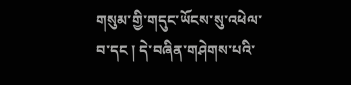གསུམ་གྱི་གདུང་ཡོངས་སུ་འཕེལ་བ་དང ། དེ་བཞིན་གཤེགས་པའི་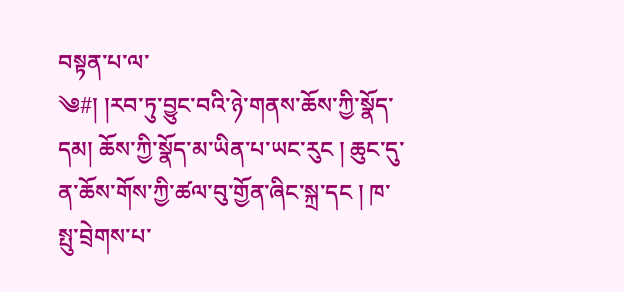བསྟན་པ་ལ་
༄#། །རབ་ཏུ་བྱུང་བའི་ཉེ་གནས་ཆོས་ཀྱི་སྣོད་དམ། ཆོས་ཀྱི་སྣོད་མ་ཡིན་པ་ཡང་རུང ། ཆུང་དུ་ན་ཆོས་གོས་ཀྱི་ཚལ་བུ་གྱོན་ཞིང་སྐྲ་དང ། ཁ་སྤུ་བྲེགས་པ་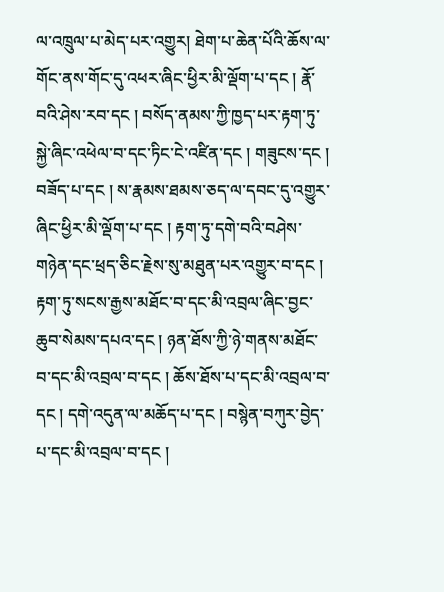ལ་འཁྲུལ་པ་མེད་པར་འགྱུར། ཐེག་པ་ཆེན་པོའི་ཆོས་ལ་གོང་ནས་གོང་དུ་འཕར་ཞིང་ཕྱིར་མི་ལྡོག་པ་དང ། རྣོ་བའི་ཤེས་རབ་དང ། བསོད་ནམས་ཀྱི་ཁྱད་པར་རྟག་ཏུ་སྐྱེ་ཞིང་འཕེལ་བ་དང་ཏིང་ངེ་འཛིན་དང ། གཟུངས་དང ། བཟོད་པ་དང ། ས་རྣམས་ཐམས་ཅད་ལ་དབང་དུ་འགྱུར་ཞིང་ཕྱིར་མི་ལྡོག་པ་དང ། རྟག་ཏུ་དགེ་བའི་བཤེས་གཉེན་དང་ཕྲད་ཅིང་རྗེས་སུ་མཐུན་པར་འགྱུར་བ་དང ། རྟག་ཏུ་སངས་རྒྱས་མཐོང་བ་དང་མི་འབྲལ་ཞིང་བྱང་ཆུབ་སེམས་དཔའ་དང ། ཉན་ཐོས་ཀྱི་ཉེ་གནས་མཐོང་བ་དང་མི་འབྲལ་བ་དང ། ཆོས་ཐོས་པ་དང་མི་འབྲལ་བ་དང ། དགེ་འདུན་ལ་མཆོད་པ་དང ། བསྙེན་བཀུར་བྱེད་པ་དང་མི་འབྲལ་བ་དང །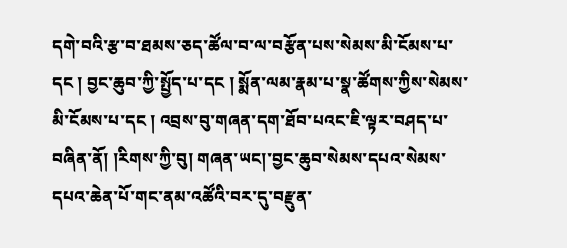དགེ་བའི་རྩ་བ་ཐམས་ཅད་ཚོལ་བ་ལ་བརྩོན་པས་སེམས་མི་ངོམས་པ་དང ། བྱང་ཆུབ་ཀྱི་སྤྱོད་པ་དང ། སྨོན་ལམ་རྣམ་པ་སྣ་ཚོགས་ཀྱིས་སེམས་མི་ངོམས་པ་དང ། འབྲས་བུ་གཞན་དག་ཐོབ་པའང་ཇི་ལྟར་བཤད་པ་བཞིན་ནོ། །རིགས་ཀྱི་བུ། གཞན་ཡང།་བྱང་ཆུབ་སེམས་དཔའ་སེམས་དཔའ་ཆེན་པོ་གང་ནམ་འཚོའི་བར་དུ་བརྫུན་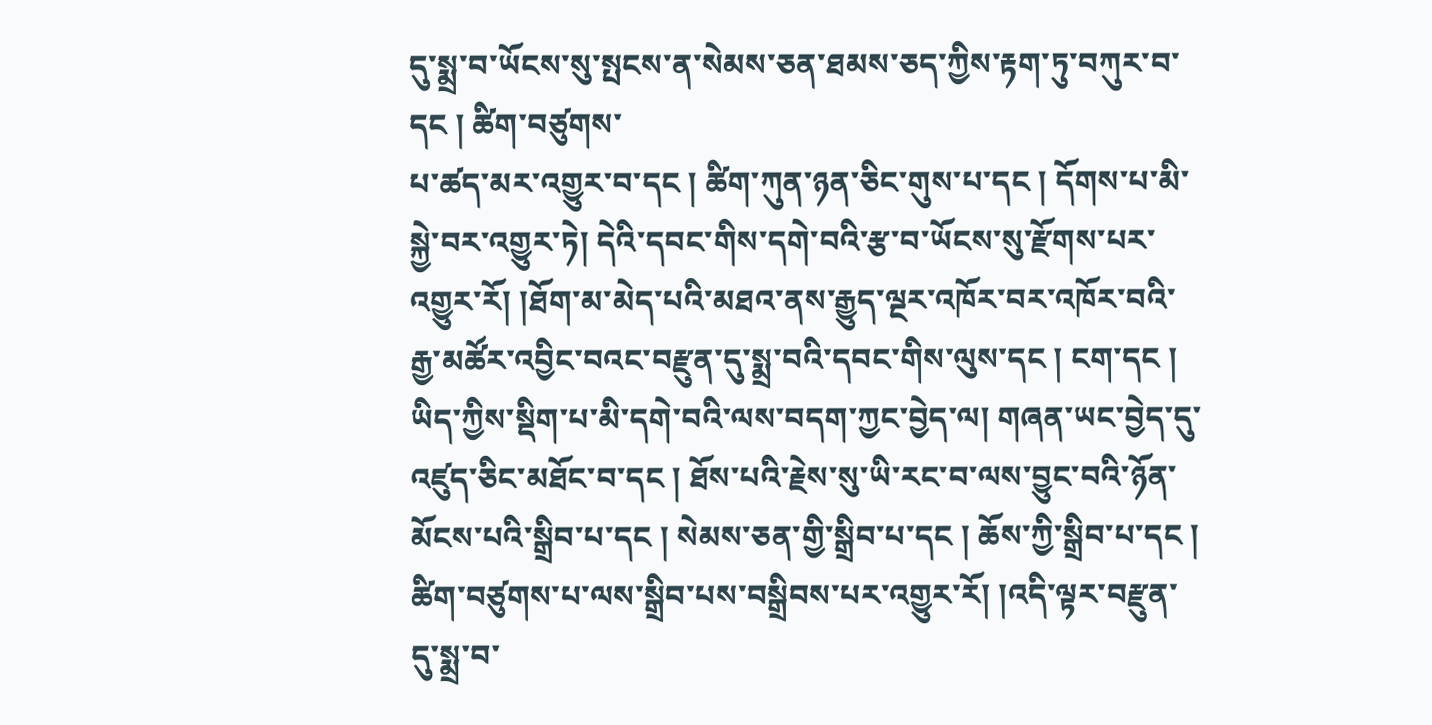དུ་སྨྲ་བ་ཡོངས་སུ་སྤངས་ན་སེམས་ཅན་ཐམས་ཅད་ཀྱིས་རྟག་ཏུ་བཀུར་བ་དང ། ཚིག་བཙུགས་
པ་ཚད་མར་འགྱུར་བ་དང ། ཚིག་ཀུན་ཉན་ཅིང་གུས་པ་དང ། དོགས་པ་མི་སྐྱེ་བར་འགྱུར་ཏེ། དེའི་དབང་གིས་དགེ་བའི་རྩ་བ་ཡོངས་སུ་རྫོགས་པར་འགྱུར་རོ། །ཐོག་མ་མེད་པའི་མཐའ་ནས་རྒྱུད་ལྔར་འཁོར་བར་འཁོར་བའི་རྒྱ་མཚོར་འབྱིང་བའང་བརྫུན་དུ་སྨྲ་བའི་དབང་གིས་ལུས་དང ། ངག་དང ། ཡིད་ཀྱིས་སྡིག་པ་མི་དགེ་བའི་ལས་བདག་ཀྱང་བྱེད་ལ། གཞན་ཡང་བྱེད་དུ་འཛུད་ཅིང་མཐོང་བ་དང ། ཐོས་པའི་རྗེས་སུ་ཡི་རང་བ་ལས་བྱུང་བའི་ཉོན་མོངས་པའི་སྒྲིབ་པ་དང ། སེམས་ཅན་གྱི་སྒྲིབ་པ་དང ། ཆོས་ཀྱི་སྒྲིབ་པ་དང ། ཚིག་བཙུགས་པ་ལས་སྒྲིབ་པས་བསྒྲིབས་པར་འགྱུར་རོ། །འདི་ལྟར་བརྫུན་དུ་སྨྲ་བ་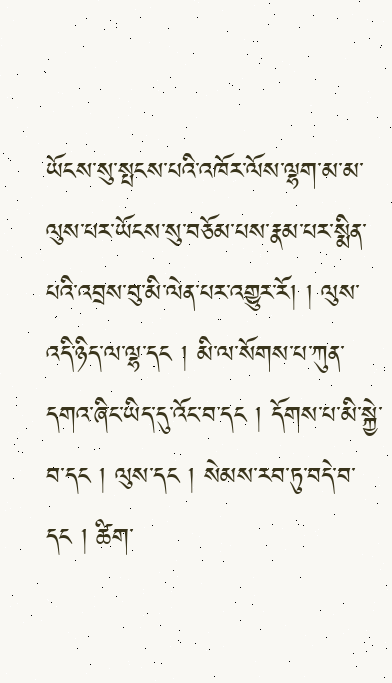ཡོངས་སུ་སྤངས་པའི་འཁོར་ལོས་ལྷག་མ་མ་ལུས་པར་ཡོངས་སུ་བཅོམ་པས་རྣམ་པར་སྨིན་པའི་འབྲས་བུ་མི་ལེན་པར་འགྱུར་རོ། ། ལུས་འདི་ཉིད་ལ་ལྷ་དང ། མི་ལ་སོགས་པ་ཀུན་དགའ་ཞིང་ཡིད་དུ་འོང་བ་དང ། དོགས་པ་མི་སྐྱེ་བ་དང ། ལུས་དང ། སེམས་རབ་ཏུ་བདེ་བ་དང ། ཚིག་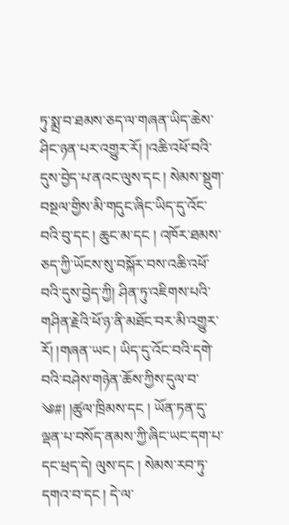ཏུ་སྨྲ་བ་ཐམས་ཅད་ལ་གཞན་ཡིད་ཆེས་ཤིང་ཉན་པར་འགྱུར་རོ། །འཆི་འཕོ་བའི་དུས་བྱེད་པ་ནའང་ལུས་དང ། སེམས་སྡུག་བསྔལ་གྱིས་མི་གདུང་ཞིང་ཡིད་དུ་འོང་བའི་བུ་དང ། ཆུང་མ་དང ། འཁོར་ཐམས་ཅད་ཀྱི་ཡོངས་སུ་བསྐོར་བས་འཆི་འཕོ་བའི་དུས་བྱེད་ཀྱི། ཤིན་ཏུ་འཇིགས་པའི་གཤིན་རྗེའི་ཕོ་ཉ་ནི་མཐོང་བར་མི་འགྱུར་རོ། །གཞན་ཡང ། ཡིད་དུ་འོང་བའི་དགེ་བའི་བཤེས་གཉེན་ཆོས་ཀྱིས་དུལ་བ་
༄#། །ཚུལ་ཁྲིམས་དང ། ཡོན་ཏན་དུ་ལྡན་པ་བསོད་ནམས་ཀྱི་ཞིང་ཡང་དག་པ་དང་ཕྲད་དེ། ལུས་དང ། སེམས་རབ་ཏུ་དགའ་བ་དང ། དེ་ལ་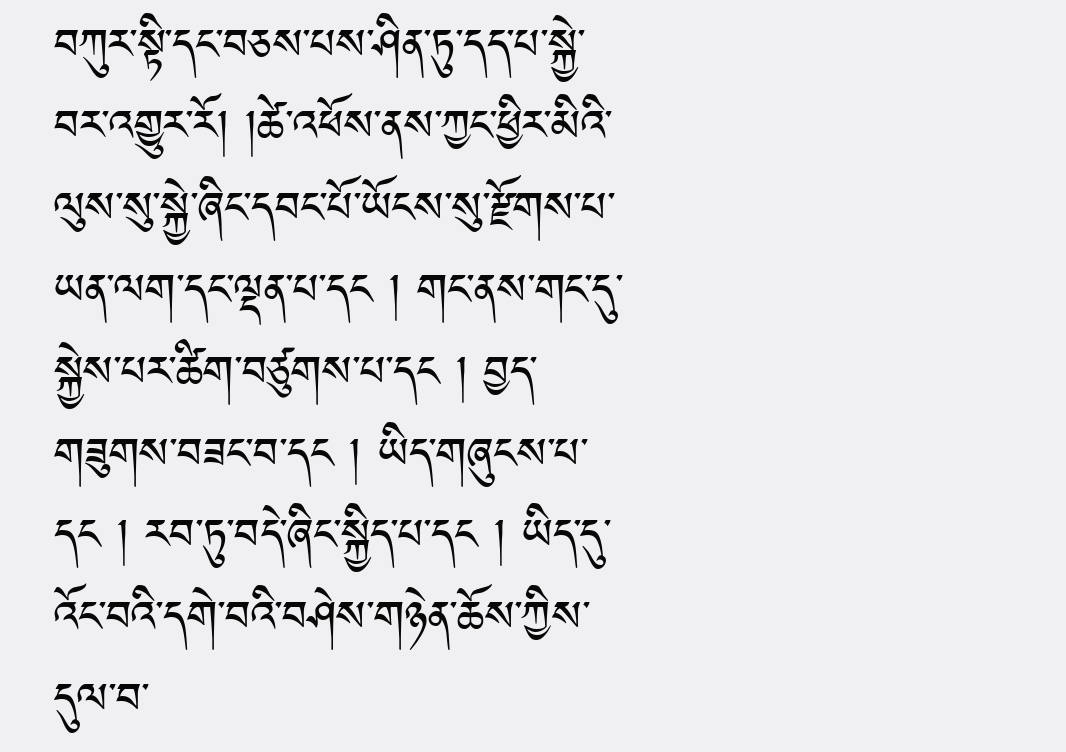བཀུར་སྟི་དང་བཅས་པས་ཤིན་ཏུ་དད་པ་སྐྱེ་བར་འགྱུར་རོ། །ཚེ་འཕོས་ནས་ཀྱང་ཕྱིར་མིའི་ལུས་སུ་སྐྱེ་ཞིང་དབང་པོ་ཡོངས་སུ་རྫོགས་པ་ཡན་ལག་དང་ལྡན་པ་དང ། གང་ནས་གང་དུ་སྐྱེས་པར་ཚིག་བཙུགས་པ་དང ། བྱད་གཟུགས་བཟང་བ་དང ། ཡིད་གཞུངས་པ་དང ། རབ་ཏུ་བདེ་ཞིང་སྐྱིད་པ་དང ། ཡིད་དུ་འོང་བའི་དགེ་བའི་བཤེས་གཉེན་ཆོས་ཀྱིས་དུལ་བ་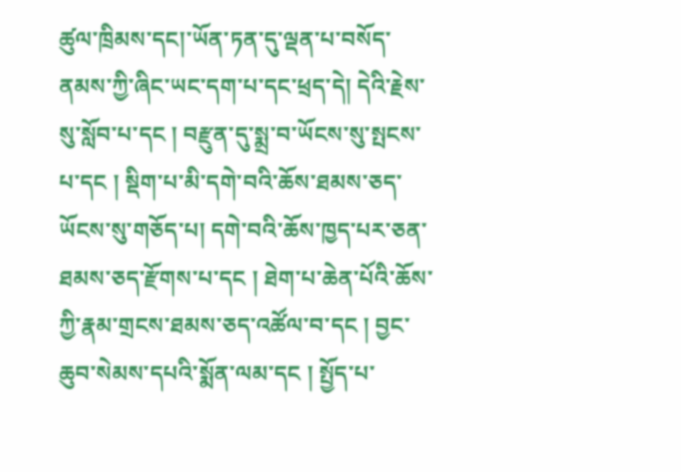ཚུལ་ཁྲིམས་དང།་ཡོན་ཏན་དུ་ལྡན་པ་བསོད་ནམས་ཀྱི་ཞིང་ཡང་དག་པ་དང་ཕྲད་དེ། དེའི་རྗེས་སུ་སློབ་པ་དང ། བརྫུན་དུ་སྨྲ་བ་ཡོངས་སུ་སྤངས་པ་དང ། སྡིག་པ་མི་དགེ་བའི་ཆོས་ཐམས་ཅད་ཡོངས་སུ་གཅོད་པ། དགེ་བའི་ཆོས་ཁྱད་པར་ཅན་ཐམས་ཅད་རྫོགས་པ་དང ། ཐེག་པ་ཆེན་པོའི་ཆོས་ཀྱི་རྣམ་གྲངས་ཐམས་ཅད་འཚོལ་བ་དང ། བྱང་ཆུབ་སེམས་དཔའི་སྨོན་ལམ་དང ། སྤྱོད་པ་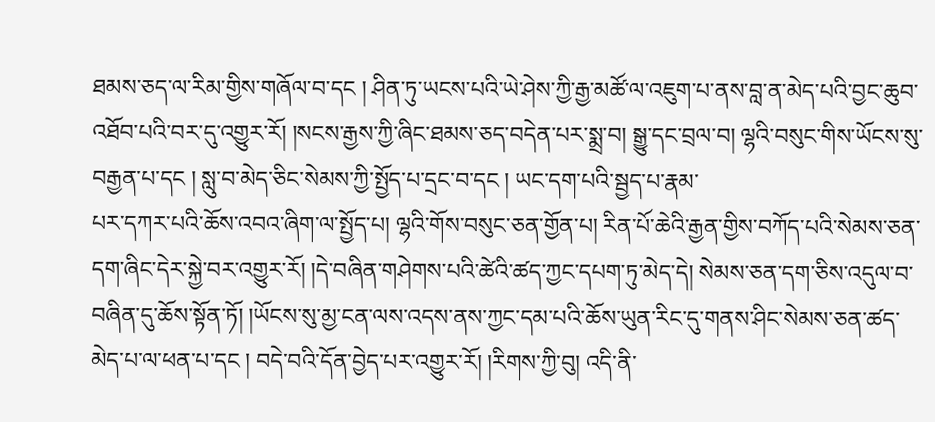ཐམས་ཅད་ལ་རིམ་གྱིས་གཞོལ་བ་དང ། ཤིན་ཏུ་ཡངས་པའི་ཡེ་ཤེས་ཀྱི་རྒྱ་མཚོ་ལ་འཇུག་པ་ནས་བླ་ན་མེད་པའི་བྱང་ཆུབ་འཐོབ་པའི་བར་དུ་འགྱུར་རོ། །སངས་རྒྱས་ཀྱི་ཞིང་ཐམས་ཅད་བདེན་པར་སྨྲ་བ། སྒྱུ་དང་བྲལ་བ། ལྷའི་བསུང་གིས་ཡོངས་སུ་བརྒྱན་པ་དང ། སླུ་བ་མེད་ཅིང་སེམས་ཀྱི་སྤྱོད་པ་དྲང་བ་དང ། ཡང་དག་པའི་སྦྱད་པ་རྣམ་
པར་དཀར་པའི་ཆོས་འབའ་ཞིག་ལ་སྤྱོད་པ། ལྷའི་གོས་བསུང་ཅན་གྱོན་པ། རིན་པོ་ཆེའི་རྒྱན་གྱིས་བཀོད་པའི་སེམས་ཅན་དག་ཞིང་དེར་སྐྱེ་བར་འགྱུར་རོ། །དེ་བཞིན་གཤེགས་པའི་ཚེའི་ཚད་ཀྱང་དཔག་ཏུ་མེད་དེ། སེམས་ཅན་དག་ཅིས་འདུལ་བ་བཞིན་དུ་ཆོས་སྟོན་ཏོ། །ཡོངས་སུ་མྱ་ངན་ལས་འདས་ནས་ཀྱང་དམ་པའི་ཆོས་ཡུན་རིང་དུ་གནས་ཤིང་སེམས་ཅན་ཚད་མེད་པ་ལ་ཕན་པ་དང ། བདེ་བའི་དོན་བྱེད་པར་འགྱུར་རོ། །རིགས་ཀྱི་བུ། འདི་ནི་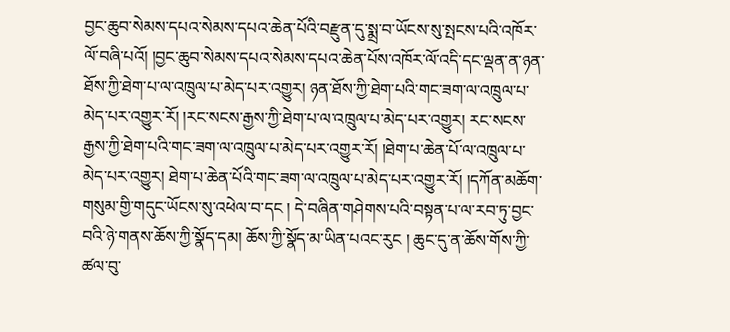བྱང་ཆུབ་སེམས་དཔའ་སེམས་དཔའ་ཆེན་པོའི་བརྫུན་དུ་སྨྲ་བ་ཡོངས་སུ་སྤངས་པའི་འཁོར་ལོ་བཞི་པའོ། །བྱང་ཆུབ་སེམས་དཔའ་སེམས་དཔའ་ཆེན་པོས་འཁོར་ལོ་འདི་དང་ལྡན་ན་ཉན་ཐོས་ཀྱི་ཐེག་པ་ལ་འཁྲུལ་པ་མེད་པར་འགྱུར། ཉན་ཐོས་ཀྱི་ཐེག་པའི་གང་ཟག་ལ་འཁྲུལ་པ་མེད་པར་འགྱུར་རོ། །རང་སངས་རྒྱས་ཀྱི་ཐེག་པ་ལ་འཁྲུལ་པ་མེད་པར་འགྱུར། རང་སངས་རྒྱས་ཀྱི་ཐེག་པའི་གང་ཟག་ལ་འཁྲུལ་པ་མེད་པར་འགྱུར་རོ། །ཐེག་པ་ཆེན་པོ་ལ་འཁྲུལ་པ་མེད་པར་འགྱུར། ཐེག་པ་ཆེན་པོའི་གང་ཟག་ལ་འཁྲུལ་པ་མེད་པར་འགྱུར་རོ། །དཀོན་མཆོག་གསུམ་གྱི་གདུང་ཡོངས་སུ་འཕེལ་བ་དང ། དེ་བཞིན་གཤེགས་པའི་བསྟན་པ་ལ་རབ་ཏུ་བྱང་བའི་ཉེ་གནས་ཆོས་ཀྱི་སྣོད་དམ། ཆོས་ཀྱི་སྣོད་མ་ཡིན་པའང་རུང ། ཆུང་དུ་ན་ཆོས་གོས་ཀྱི་ཚལ་བུ་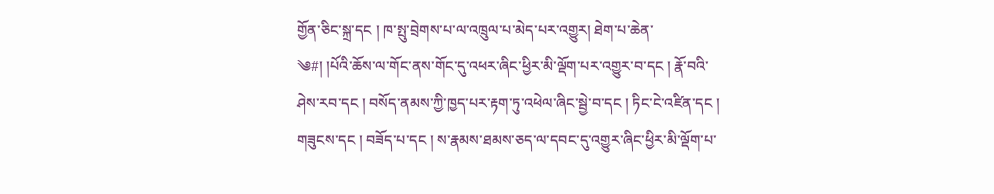གྱོན་ཅིང་སྐྲ་དང ། ཁ་སྤུ་བྲེགས་པ་ལ་འཁྲུལ་པ་མེད་པར་འགྱུར། ཐེག་པ་ཆེན་
༄#། །པོའི་ཆོས་ལ་གོང་ནས་གོང་དུ་འཕར་ཞིང་ཕྱིར་མི་ལྡོག་པར་འགྱུར་བ་དང ། རྣོ་བའི་ཤེས་རབ་དང ། བསོད་ནམས་ཀྱི་ཁྱད་པར་རྟག་ཏུ་འཕེལ་ཞིང་སྦྱེ་བ་དང ། ཏིང་ངེ་འཛིན་དང ། གཟུངས་དང ། བཟོད་པ་དང ། ས་རྣམས་ཐམས་ཅད་ལ་དབང་དུ་འགྱུར་ཞིང་ཕྱིར་མི་ལྡོག་པ་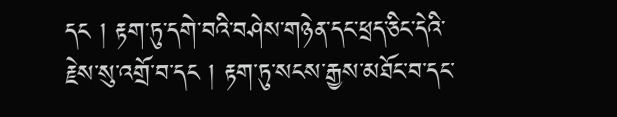དང ། རྟག་ཏུ་དགེ་བའི་བཤེས་གཉེན་དང་ཕྲད་ཅིང་དེའི་རྗེས་སུ་འགྲོ་བ་དང ། རྟག་ཏུ་སངས་རྒྱས་མཐོང་བ་དང་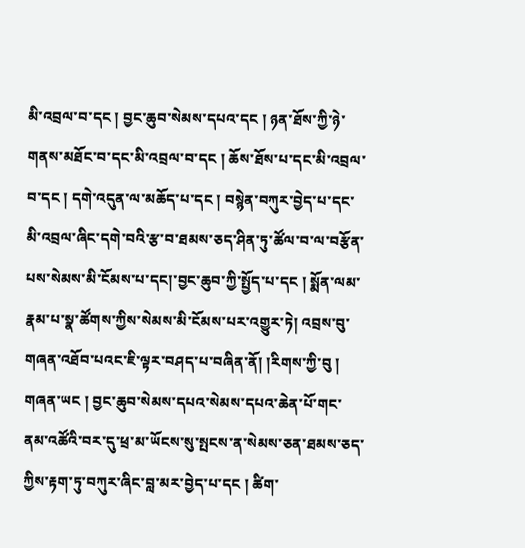མི་འབྲལ་བ་དང ། བྱང་ཆུབ་སེམས་དཔའ་དང ། ཉན་ཐོས་ཀྱི་ཉེ་གནས་མཐོང་བ་དང་མི་འབྲལ་བ་དང ། ཆོས་ཐོས་པ་དང་མི་འབྲལ་བ་དང ། དགེ་འདུན་ལ་མཆོད་པ་དང ། བསྙེན་བཀུར་བྱེད་པ་དང་མི་འབྲལ་ཞིང་དགེ་བའི་རྩ་བ་ཐམས་ཅད་ཤིན་ཏུ་ཚོལ་བ་ལ་བརྩོན་པས་སེམས་མི་ངོམས་པ་དང།་བྱང་ཆུབ་ཀྱི་སྤྱོད་པ་དང ། སྨོན་ལམ་རྣམ་པ་སྣ་ཚོགས་ཀྱིས་སེམས་མི་ངོམས་པར་འགྱུར་ཏེ། འབྲས་བུ་གཞན་འཐོབ་པའང་ཇི་ལྟར་བཤད་པ་བཞིན་ནོ། །རིགས་ཀྱི་བུ ། གཞན་ཡང ། བྱང་ཆུབ་སེམས་དཔའ་སེམས་དཔའ་ཆེན་པོ་གང་ནམ་འཚོའི་བར་དུ་ཕྲ་མ་ཡོངས་སུ་སྤངས་ན་སེམས་ཅན་ཐམས་ཅད་ཀྱིས་རྟག་ཏུ་བཀུར་ཞིང་བླ་མར་བྱེད་པ་དང ། ཚིག་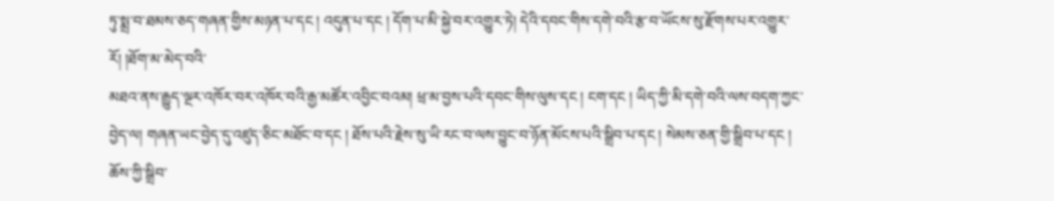ཏུ་སྨྲ་བ་ཐམས་ཅད་གཞན་གྱིས་མཉན་པ་དང ། འདུན་པ་དང ། དོག་པ་མི་སྐྱེ་བར་འགྱུར་ཏེ། དེའི་དབང་གིས་དགེ་བའི་རྩ་བ་ཡོངས་སུ་རྫོགས་པར་འགྱུར་རོ། །ཐོག་མ་མེད་བའི་
མཐའ་ནས་རྒྱུད་ལྔར་འཁོར་བར་འཁོར་བའི་རྒྱ་མཚོར་འབྱིང་བའམ། ཕྲ་མ་བྱས་པའི་དབང་གིས་ལུས་དང ། ངག་དང ། ཡིད་ཀྱི་མི་དགེ་བའི་ལས་བདག་ཀྱང་བྱེད་ལ། གཞན་ཡང་བྱེད་དུ་འཛུད་ཅིང་མཐོང་བ་དང ། ཐོས་པའི་རྗེས་སུ་ཡི་རང་བ་ལས་བྱུང་བ་ཉོན་མོངས་པའི་སྒྲིབ་པ་དང ། སེམས་ཅན་གྱི་སྒྲིབ་པ་དང ། ཆོས་ཀྱི་སྒྲིབ་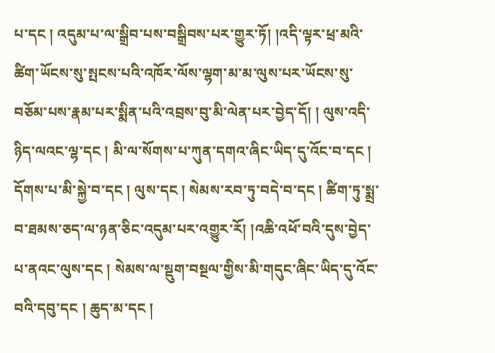པ་དང ། འདུམ་པ་ལ་སྒྲིབ་པས་བསྒྲིབས་པར་གྱུར་ཏོ། །འདི་ལྟར་ཕྲ་མའི་ཚིག་ཡོངས་སུ་སྤངས་པའི་འཁོར་ལོས་ལྷག་མ་མ་ལུས་པར་ཡོངས་སུ་བཅོམ་པས་རྣམ་པར་སྨིན་པའི་འབྲས་བུ་མི་ལེན་པར་བྱེད་དོ། ། ལུས་འདི་ཉིད་ལའང་ལྷ་དང ། མི་ལ་སོགས་པ་ཀུན་དགའ་ཞིང་ཡིད་དུ་འོང་བ་དང ། དོགས་པ་མི་སྐྱེ་བ་དང ། ལུས་དང ། སེམས་རབ་ཏུ་བདེ་བ་དང ། ཚིག་ཏུ་སྨྲ་བ་ཐམས་ཅད་ལ་ཉན་ཅིང་འདུམ་པར་འགྱུར་རོ། །འཆི་འཕོ་བའི་དུས་བྱེད་པ་ནའང་ལུས་དང ། སེམས་ལ་སྡུག་བསྔལ་གྱིས་མི་གདུང་ཞིང་ཡིད་དུ་འོང་བའི་དབུ་དང ། ཆུད་མ་དང །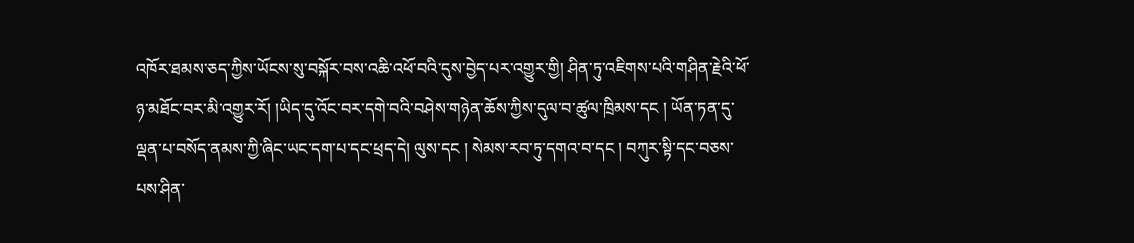འཁོར་ཐམས་ཅད་ཀྱིས་ཡོངས་སུ་བསྐོར་བས་འཆི་འཕོ་བའི་དུས་བྱེད་པར་འགྱུར་གྱི། ཤིན་ཏུ་འཇིགས་པའི་གཤིན་རྗེའི་ཕོ་ཉ་མཐོང་བར་མི་འགྱུར་རོ། །ཡིད་དུ་འོང་བར་དགེ་བའི་བཤེས་གཉེན་ཆོས་ཀྱིས་དུལ་བ་ཚུལ་ཁྲིམས་དང ། ཡོན་ཏན་དུ་ལྡན་པ་བསོད་ནམས་ཀྱི་ཞིང་ཡང་དག་པ་དང་ཕྲད་དེ། ལུས་དང ། སེམས་རབ་ཏུ་དགའ་བ་དང ། བཀུར་སྟི་དང་བཅས་པས་ཤིན་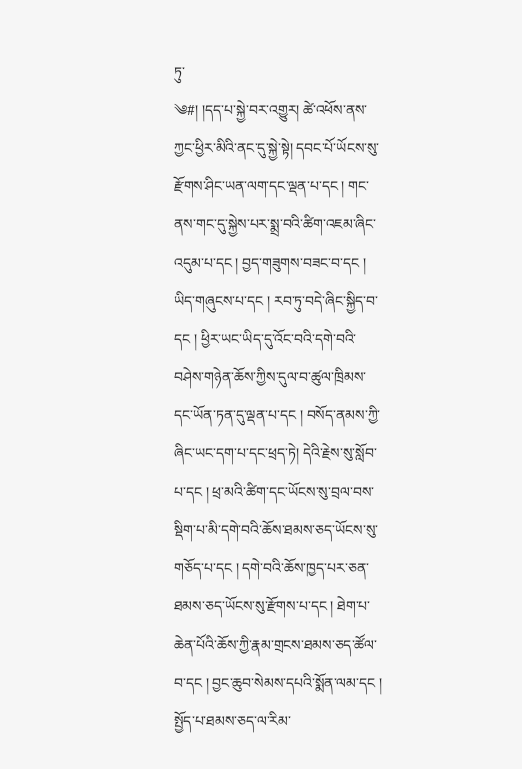ཏུ་
༄#། །དད་པ་སྐྱེ་བར་འགྱུར། ཚེ་འཕོས་ནས་ཀྱང་ཕྱིར་མིའི་ནང་དུ་སྐྱེ་སྟེ། དབང་པོ་ཡོངས་སུ་རྫོགས་ཤིང་ཡན་ལག་དང་ལྡན་པ་དང ། གང་ནས་གང་དུ་སྐྱེས་པར་སྨྲ་བའི་ཚིག་འཇམ་ཞིང་འདུམ་པ་དང ། བྱད་གཟུགས་བཟང་བ་དང ། ཡིད་གཞུངས་པ་དང ། རབ་ཏུ་བདེ་ཞིང་སྐྱིད་བ་དང ། ཕྱིར་ཡང་ཡིད་དུ་འོང་བའི་དགེ་བའི་བཤེས་གཉེན་ཆོས་ཀྱིས་དུལ་བ་ཚུལ་ཁྲིམས་དང་ཡོན་ཏན་དུ་ལྡན་པ་དང ། བསོད་ནམས་ཀྱི་ཞིང་ཡང་དག་པ་དང་ཕྲད་ཏེ། དེའི་རྗེས་སུ་སློབ་པ་དང ། ཕྲ་མའི་ཚིག་དང་ཡོངས་སུ་བྲལ་བས་སྡིག་པ་མི་དགེ་བའི་ཆོས་ཐམས་ཅད་ཡོངས་སུ་གཅོད་པ་དང ། དགེ་བའི་ཆོས་ཁྱད་པར་ཅན་ཐམས་ཅད་ཡོངས་སུ་རྫོགས་པ་དང ། ཐེག་པ་ཆེན་པོའི་ཆོས་ཀྱི་རྣམ་གྲངས་ཐམས་ཅད་ཚོལ་བ་དང ། བྱང་ཆུབ་སེམས་དཔའི་སྨོན་ལམ་དང ། སྤྱོད་པ་ཐམས་ཅད་ལ་རིམ་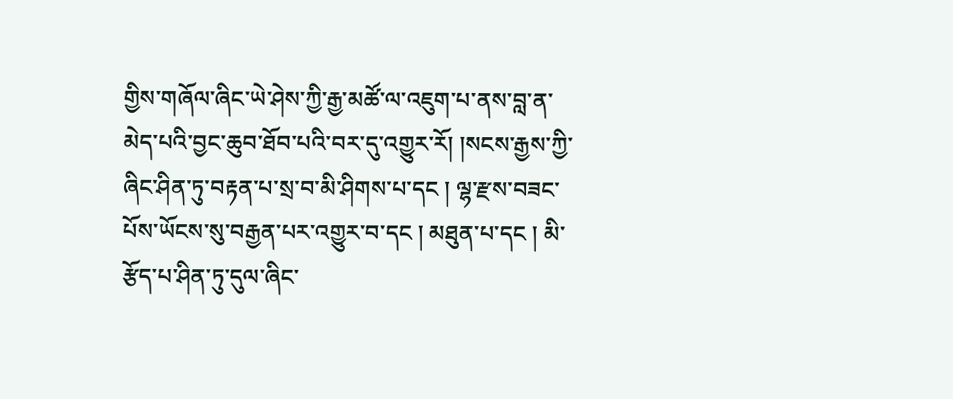གྱིས་གཞོལ་ཞིང་ཡེ་ཤེས་ཀྱི་རྒྱ་མཚོ་ལ་འཇུག་པ་ནས་བླ་ན་མེད་པའི་བྱང་ཆུབ་ཐོབ་པའི་བར་དུ་འགྱུར་རོ། །སངས་རྒྱས་ཀྱི་ཞིང་ཤིན་ཏུ་བརྟན་པ་སྲ་བ་མི་ཤིགས་པ་དང ། ལྷ་རྫས་བཟང་པོས་ཡོངས་སུ་བརྒྱན་པར་འགྱུར་བ་དང ། མཐུན་པ་དང ། མི་རྩོད་པ་ཤིན་ཏུ་དུལ་ཞིང་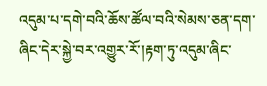འདུམ་པ་དགེ་བའི་ཆོས་ཚོལ་བའི་སེམས་ཅན་དག་ཞིང་དེར་སྐྱེ་བར་འགྱུར་རོ་།རྟག་ཏུ་འདུམ་ཞིང་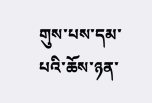གུས་པས་དམ་པའི་ཆོས་ཉན་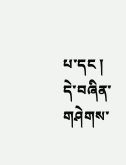པ་དང ། དེ་བཞིན་གཤེགས་